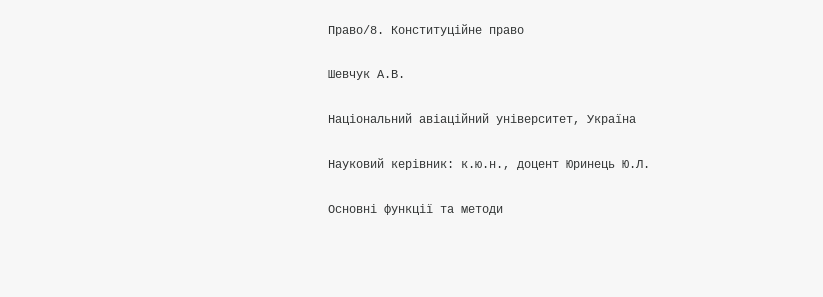Право/8. Конституційне право

Шевчук А.В.

Національний авіаційний університет, Україна

Науковий керівник: к.ю.н., доцент Юринець Ю.Л.

Основні функції та методи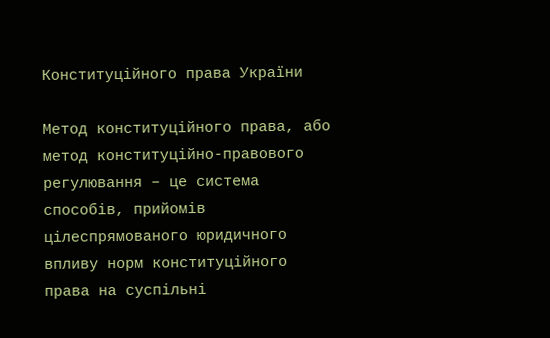Конституційного права України

Метод конституційного права, або метод конституційно-правового регулювання – це система способів, прийомів цілеспрямованого юридичного впливу норм конституційного права на суспільні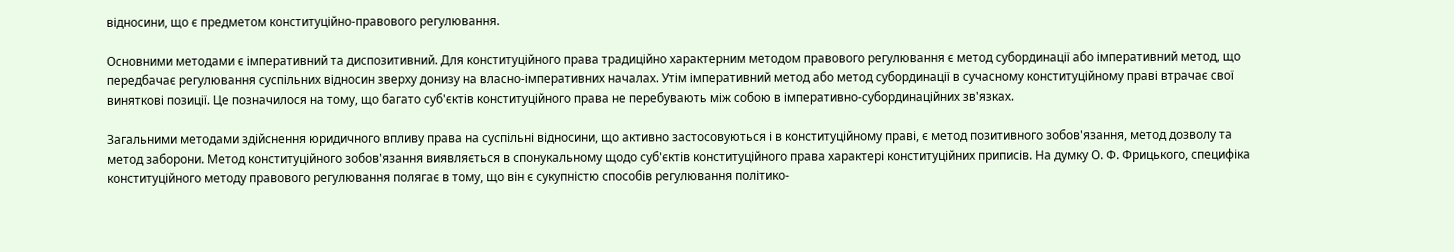відносини, що є предметом конституційно-правового регулювання.

Основними методами є імперативний та диспозитивний. Для конституційного права традиційно характерним методом правового регулювання є метод субординації або імперативний метод, що передбачає регулювання суспільних відносин зверху донизу на власно-імперативних началах. Утім імперативний метод або метод субординації в сучасному конституційному праві втрачає свої виняткові позиції. Це позначилося на тому, що багато суб'єктів конституційного права не перебувають між собою в імперативно-субординаційних зв'язках.

Загальними методами здійснення юридичного впливу права на суспільні відносини, що активно застосовуються і в конституційному праві, є метод позитивного зобов'язання, метод дозволу та метод заборони. Метод конституційного зобов'язання виявляється в спонукальному щодо суб'єктів конституційного права характері конституційних приписів. На думку О. Ф. Фрицького, специфіка конституційного методу правового регулювання полягає в тому, що він є сукупністю способів регулювання політико-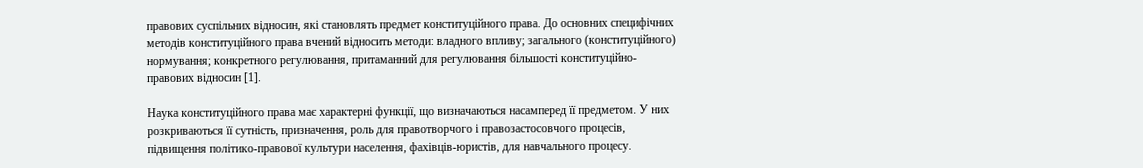правових суспільних відносин, які становлять предмет конституційного права. До основних специфічних методів конституційного права вчений відносить методи: владного впливу; загального (конституційного) нормування; конкретного регулювання, притаманний для регулювання більшості конституційно-правових відносин [1].

Наука конституційного права має характерні функції, що визначаються насамперед її предметом. У них розкриваються її сутність, призначення, роль для правотворчого і правозастосовчого процесів, підвищення політико-правової культури населення, фахівців-юристів, для навчального процесу.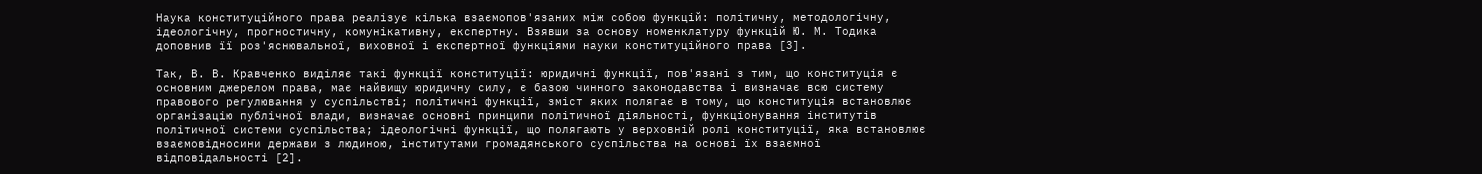Наука конституційного права реалізує кілька взаємопов'язаних між собою функцій: політичну, методологічну, ідеологічну, прогностичну, комунікативну, експертну. Взявши за основу номенклатуру функцій Ю. М. Тодика доповнив її роз'яснювальної, виховної і експертної функціями науки конституційного права [3].

Так, В. В. Кравченко виділяє такі функції конституції: юридичні функції, пов'язані з тим, що конституція є основним джерелом права, має найвищу юридичну силу, є базою чинного законодавства і визначає всю систему правового регулювання у суспільстві; політичні функції, зміст яких полягає в тому, що конституція встановлює організацію публічної влади, визначає основні принципи політичної діяльності, функціонування інститутів політичної системи суспільства; ідеологічні функції, що полягають у верховній ролі конституції, яка встановлює взаємовідносини держави з людиною, інститутами громадянського суспільства на основі їх взаємної відповідальності [2].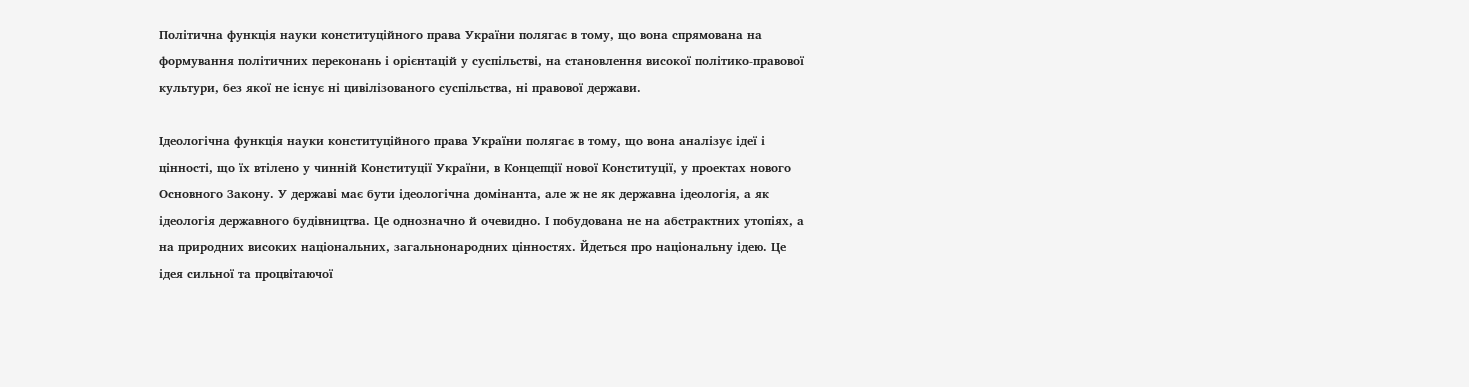Політична функція науки конституційного права України полягає в тому, що вона спрямована на формування політичних переконань і орієнтацій у суспільстві, на становлення високої політико-правової культури, без якої не існує ні цивілізованого суспільства, ні правової держави.

Ідеологічна функція науки конституційного права України полягає в тому, що вона аналізує ідеї і цінності, що їх втілено у чинній Конституції України, в Концепції нової Конституції, у проектах нового Основного Закону. У державі має бути ідеологічна домінанта, але ж не як державна ідеологія, а як ідеологія державного будівництва. Це однозначно й очевидно. І побудована не на абстрактних утопіях, а на природних високих національних, загальнонародних цінностях. Йдеться про національну ідею. Це ідея сильної та процвітаючої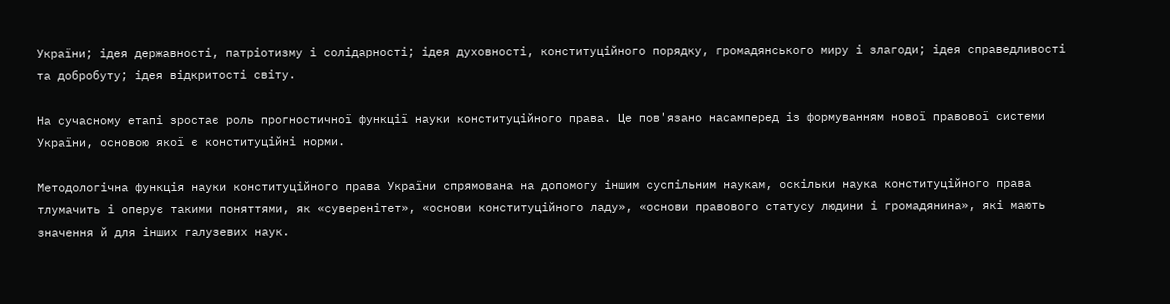України; ідея державності, патріотизму і солідарності; ідея духовності, конституційного порядку, громадянського миру і злагоди; ідея справедливості та добробуту; ідея відкритості світу.

На сучасному етапі зростає роль прогностичної функції науки конституційного права. Це пов'язано насамперед із формуванням нової правової системи України, основою якої є конституційні норми.

Методологічна функція науки конституційного права України спрямована на допомогу іншим суспільним наукам, оскільки наука конституційного права тлумачить і оперує такими поняттями, як «суверенітет», «основи конституційного ладу», «основи правового статусу людини і громадянина», які мають значення й для інших галузевих наук.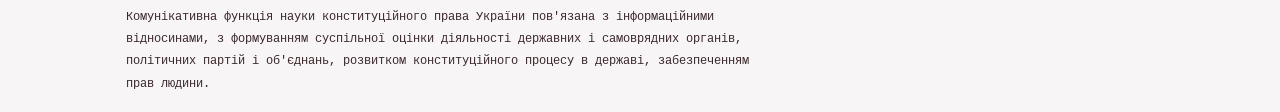Комунікативна функція науки конституційного права України пов'язана з інформаційними відносинами, з формуванням суспільної оцінки діяльності державних і самоврядних органів, політичних партій і об'єднань, розвитком конституційного процесу в державі, забезпеченням прав людини.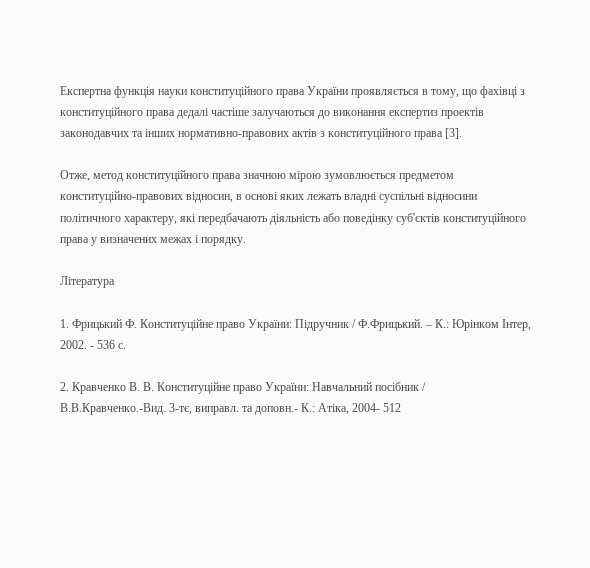Експертна функція науки конституційного права України проявляється в тому, що фахівці з конституційного права дедалі частіше залучаються до виконання експертиз проектів законодавчих та інших нормативно-правових актів з конституційного права [3].

Отже, метод конституційного права значною мірою зумовлюється предметом конституційно-правових відносин, в основі яких лежать владні суспільні відносини політичного характеру, які передбачають діяльність або поведінку суб'єктів конституційного права у визначених межах і порядку.

Література

1. Фрицький Ф. Конституційне право України: Підручник / Ф.Фрицький. – К.: Юрінком Інтер, 2002. - 536 с.

2. Кравченко В. В. Конституційне право України: Навчальний посібник / В.В.Кравченко.-Вид. 3-тє, виправл. та доповн.- К.: Атіка, 2004- 512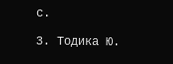с.

3. Тодика Ю.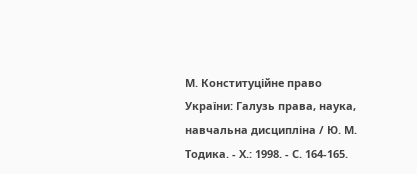М. Конституційне право України: Галузь права, наука, навчальна дисципліна / Ю. М. Тодика. - Х.: 1998. - С. 164-165.